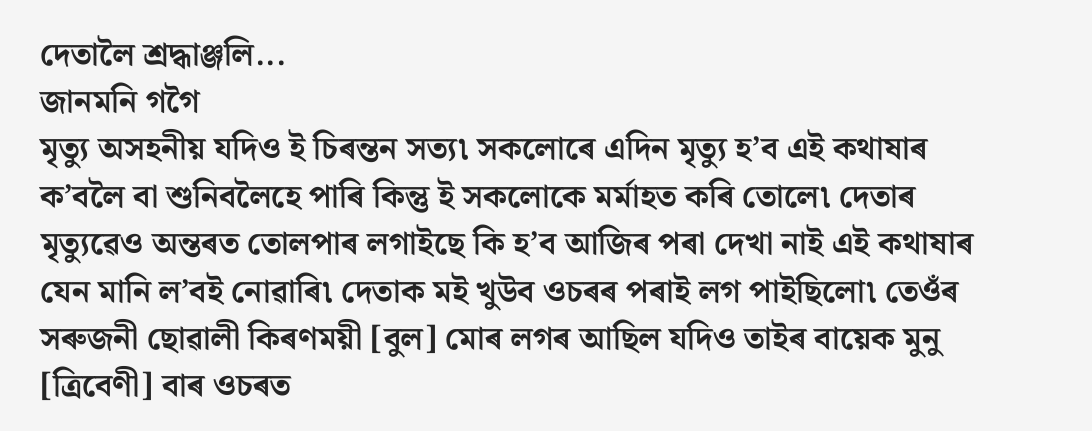দেতালৈ শ্ৰদ্ধাঞ্জলি...
জানমনি গগৈ
মৃত্যু অসহনীয় যদিও ই চিৰন্তন সত্য৷ সকলোৰে এদিন মৃত্যু হ’ব এই কথাষাৰ ক’বলৈ বা শুনিবলৈহে পাৰি কিন্তু ই সকলোকে মৰ্মাহত কৰি তোলে৷ দেতাৰ মৃত্যুৱেও অন্তৰত তোলপাৰ লগাইছে কি হ’ব আজিৰ পৰা দেখা নাই এই কথাষাৰ যেন মানি ল’বই নোৱাৰি৷ দেতাক মই খুউব ওচৰৰ পৰাই লগ পাইছিলো৷ তেওঁৰ সৰুজনী ছোৱালী কিৰণময়ী [বুল] মোৰ লগৰ আছিল যদিও তাইৰ বায়েক মুনু [ত্ৰিবেণী] বাৰ ওচৰত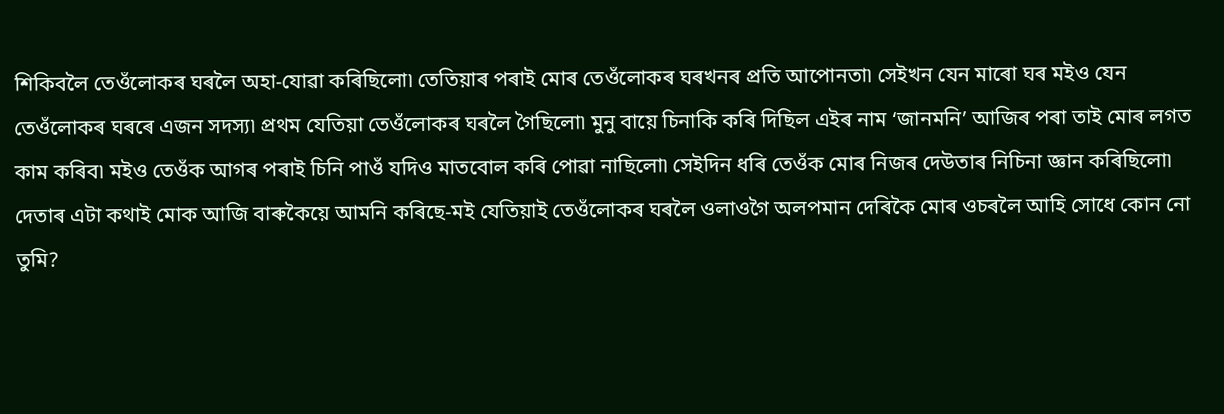শিকিবলৈ তেওঁলোকৰ ঘৰলৈ অহা-যোৱা কৰিছিলো৷ তেতিয়াৰ পৰাই মোৰ তেওঁলোকৰ ঘৰখনৰ প্ৰতি আপোনতা৷ সেইখন যেন মাৰো ঘৰ মইও যেন তেওঁলোকৰ ঘৰৰে এজন সদস্য৷ প্ৰথম যেতিয়া তেওঁলোকৰ ঘৰলৈ গৈছিলো৷ মুনু বায়ে চিনাকি কৰি দিছিল এইৰ নাম ‘জানমনি’ আজিৰ পৰা তাই মোৰ লগত কাম কৰিব৷ মইও তেওঁক আগৰ পৰাই চিনি পাওঁ যদিও মাতবোল কৰি পোৱা নাছিলো৷ সেইদিন ধৰি তেওঁক মোৰ নিজৰ দেউতাৰ নিচিনা জ্ঞান কৰিছিলো৷ দেতাৰ এটা কথাই মোক আজি বাৰুকৈয়ে আমনি কৰিছে-মই যেতিয়াই তেওঁলোকৰ ঘৰলৈ ওলাওগৈ অলপমান দেৰিকৈ মোৰ ওচৰলৈ আহি সোধে কোন নো তুমি?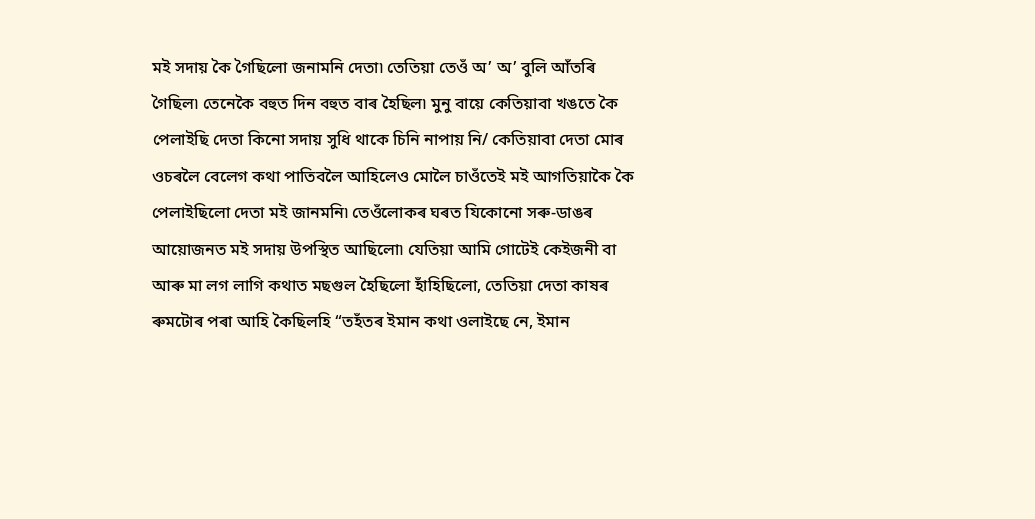মই সদায় কৈ গৈছিলো জনামনি দেতা৷ তেতিয়া তেওঁ অ’ অ’ বুলি আঁতৰি গৈছিল৷ তেনেকৈ বহুত দিন বহুত বাৰ হৈছিল৷ মুনু বায়ে কেতিয়াবা খঙতে কৈ পেলাইছি দেতা কিনো সদায় সুধি থাকে চিনি নাপায় নি/ কেতিয়াবা দেতা মোৰ ওচৰলৈ বেলেগ কথা পাতিবলৈ আহিলেও মোলৈ চাওঁতেই মই আগতিয়াকৈ কৈ পেলাইছিলো দেতা মই জানমনি৷ তেওঁলোকৰ ঘৰত যিকোনো সৰু-ডাঙৰ আয়োজনত মই সদায় উপস্থিত আছিলো৷ যেতিয়া আমি গোটেই কেইজনী বা আৰু মা লগ লাগি কথাত মছগুল হৈছিলো হাঁহিছিলো, তেতিয়া দেতা কাষৰ ৰুমটোৰ পৰা আহি কৈছিলহি “তহঁতৰ ইমান কথা ওলাইছে নে, ইমান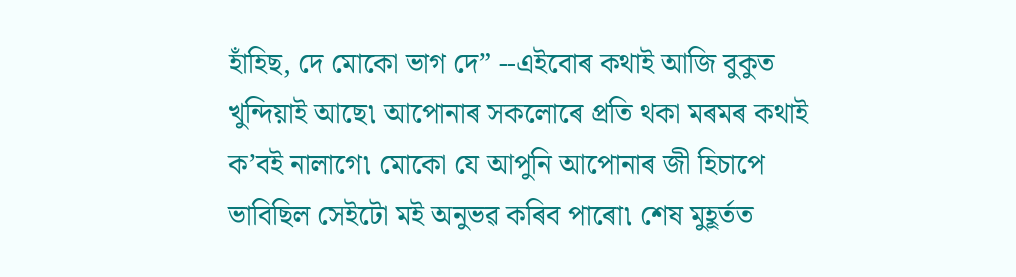হাঁহিছ, দে মোকো ভাগ দে” --এইবোৰ কথাই আজি বুকুত খুন্দিয়াই আছে৷ আপোনাৰ সকলোৰে প্ৰতি থকা মৰমৰ কথাই ক’বই নালাগে৷ মোকো যে আপুনি আপোনাৰ জী হিচাপে ভাবিছিল সেইটো মই অনুভৱ কৰিব পাৰো৷ শেষ মুহূৰ্তত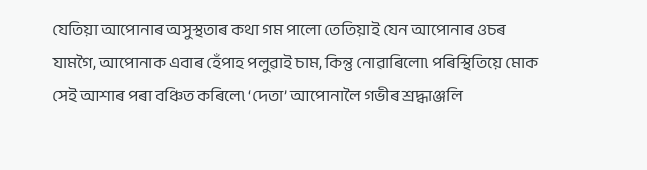যেতিয়া আপোনাৰ অসুস্থতাৰ কথা গম পালো তেতিয়াই যেন আপোনাৰ ওচৰ যামগৈ, আপোনাক এবাৰ হেঁপাহ পলুৱাই চাম, কিন্তু নোৱাৰিলো৷ পৰিস্থিতিয়ে মোক সেই আশাৰ পৰা বঞ্চিত কৰিলে৷ ‘দেতা’ আপোনালৈ গভীৰ শ্ৰদ্ধাঞ্জলি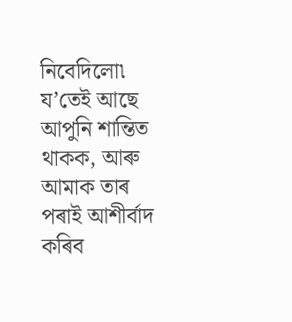নিবেদিলো৷ য’তেই আছে আপুনি শান্তিত থাকক, আৰু আমাক তাৰ পৰাই আশীৰ্বাদ কৰিব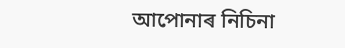আপোনাৰ নিচিনা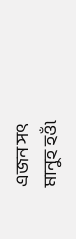এজন সৎ মানুহ হওঁ৷